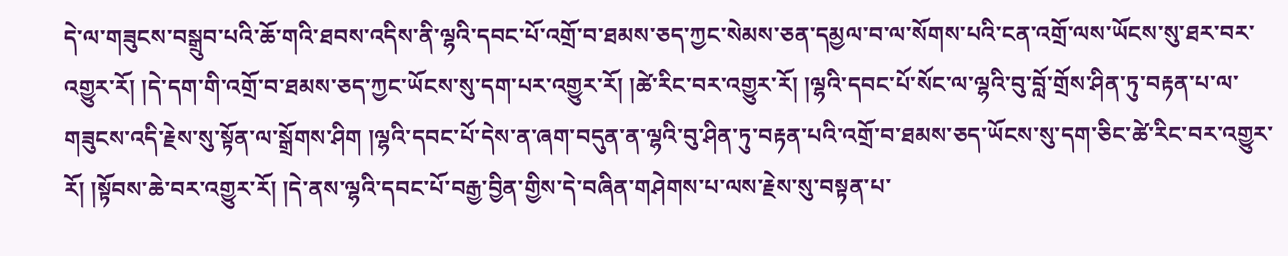དེ་ལ་གཟུངས་བསྒྲུབ་པའི་ཆོ་གའི་ཐབས་འདིས་ནི་ལྷའི་དབང་པོ་འགྲོ་བ་ཐམས་ཅད་ཀྱང་སེམས་ཅན་དམྱལ་བ་ལ་སོགས་པའི་ངན་འགྲོ་ལས་ཡོངས་སུ་ཐར་བར་འགྱུར་རོ། །དེ་དག་གི་འགྲོ་བ་ཐམས་ཅད་ཀྱང་ཡོངས་སུ་དག་པར་འགྱུར་རོ། །ཚེ་རིང་བར་འགྱུར་རོ། །ལྷའི་དབང་པོ་སོང་ལ་ལྷའི་བུ་བློ་གྲོས་ཤིན་ཏུ་བརྟན་པ་ལ་གཟུངས་འདི་རྗེས་སུ་སྟོན་ལ་སྒྲོགས་ཤིག །ལྷའི་དབང་པོ་དེས་ན་ཞག་བདུན་ན་ལྷའི་བུ་ཤིན་ཏུ་བརྟན་པའི་འགྲོ་བ་ཐམས་ཅད་ཡོངས་སུ་དག་ཅིང་ཚེ་རིང་བར་འགྱུར་རོ། །སྟོབས་ཆེ་བར་འགྱུར་རོ། །དེ་ནས་ལྷའི་དབང་པོ་བརྒྱ་བྱིན་གྱིས་དེ་བཞིན་གཤེགས་པ་ལས་རྗེས་སུ་བསྟན་པ་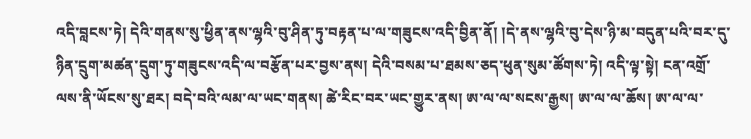འདི་བླངས་ཏེ། དེའི་གནས་སུ་ཕྱིན་ནས་ལྷའི་བུ་ཤིན་ཏུ་བརྟན་པ་ལ་གཟུངས་འདི་བྱིན་ནོ། །དེ་ནས་ལྷའི་བུ་དེས་ཉི་མ་བདུན་པའི་བར་དུ་ཉིན་དྲུག་མཚན་དྲུག་ཏུ་གཟུངས་འདི་ལ་བརྩོན་པར་བྱས་ནས། དེའི་བསམ་པ་ཐམས་ཅད་ཕུན་སུམ་ཚོགས་ཏེ། འདི་ལྟ་སྟེ། ངན་འགྲོ་ལས་ནི་ཡོངས་སུ་ཐར། བདེ་བའི་ལམ་ལ་ཡང་གནས། ཚེ་རིང་བར་ཡང་གྱུར་ནས། ཨ་ལ་ལ་སངས་རྒྱས། ཨ་ལ་ལ་ཆོས། ཨ་ལ་ལ་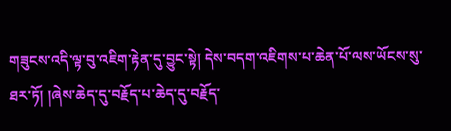གཟུངས་འདི་ལྟ་བུ་འཇིག་རྟེན་དུ་བྱུང་སྟེ། དེས་བདག་འཇིགས་པ་ཆེན་པོ་ལས་ཡོངས་སུ་ཐར་ཏོ། །ཞེས་ཆེད་དུ་བརྗོད་པ་ཆེད་དུ་བརྗོད་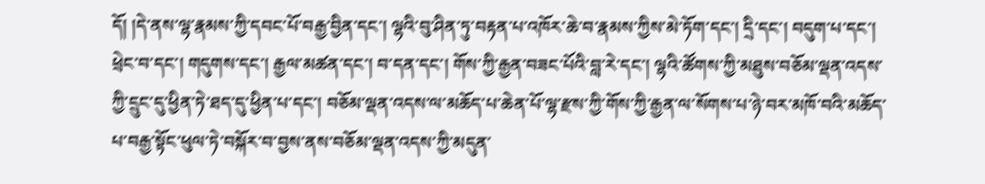དོ། །དེ་ནས་ལྷ་རྣམས་ཀྱི་དབང་པོ་བརྒྱ་བྱིན་དང་། ལྷའི་བུ་ཤིན་ཏུ་བརྟན་པ་འཁོར་ཆེ་བ་རྣམས་ཀྱིས་མེ་ཏོག་དང་། དྲི་དང་། བདུག་པ་དང་། ཕྲེང་བ་དང་། གདུགས་དང་། རྒྱལ་མཚན་དང་། བ་དན་དང་། གོས་ཀྱི་རྒྱན་བཟང་པོའི་བླ་རེ་དང་། ལྷའི་ཚོགས་ཀྱི་མཐུས་བཅོམ་ལྡན་འདས་ཀྱི་དྲུང་དུ་ཕྱིན་ཏེ་ཐད་དུ་ཕྱིན་པ་དང་། བཅོམ་ལྡན་འདས་ལ་མཆོད་པ་ཆེན་པོ་ལྷ་རྫས་ཀྱི་གོས་ཀྱི་རྒྱན་ལ་སོགས་པ་ཉེ་བར་མཁོ་བའི་མཆོད་པ་བརྒྱ་སྟོང་ཕུལ་ཏེ་བསྐོར་བ་བྱས་ནས་བཅོམ་ལྡན་འདས་ཀྱི་མདུན་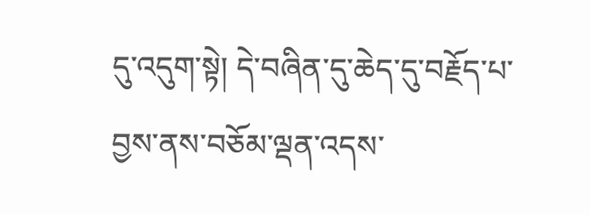དུ་འདུག་སྟེ། དེ་བཞིན་དུ་ཆེད་དུ་བརྗོད་པ་བྱས་ནས་བཅོམ་ལྡན་འདས་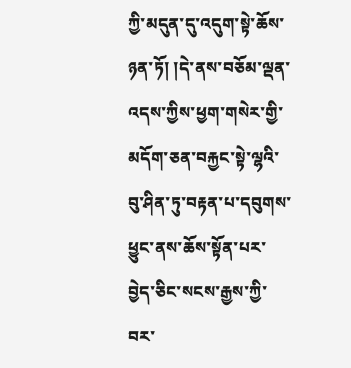ཀྱི་མདུན་དུ་འདུག་སྟེ་ཆོས་ཉན་ཏོ། །དེ་ནས་བཅོམ་ལྡན་འདས་ཀྱིས་ཕྱག་གསེར་གྱི་མདོག་ཅན་བརྐྱང་སྟེ་ལྷའི་བུ་ཤིན་ཏུ་བརྟན་པ་དབུགས་ཕྱུང་ནས་ཆོས་སྟོན་པར་བྱེད་ཅིང་སངས་རྒྱས་ཀྱི་བར་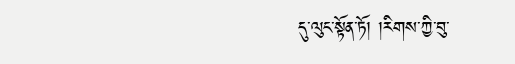དུ་ལུང་སྟོན་ཏོ། །རིགས་ཀྱི་བུ་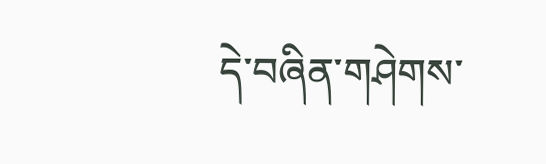དེ་བཞིན་གཤེགས་